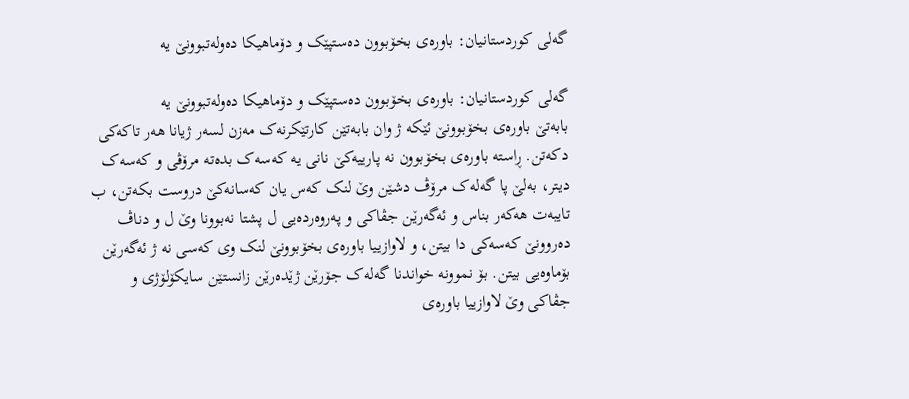گەلی کوردستانیان: باورەی بخۆبوون دەستپێک و دۆماھیکا دەولەتبوونێ یە

گەلی کوردستانیان: باورەی بخۆبوون دەستپێک و دۆماھیکا دەولەتبوونێ یە
بابەتێ باورەی بخۆبوونێ ئێکە ژ وان بابەتێن کارتێکرنەک مەزن لسەر ژیانا ھەر تاکەکی دکەتن. ڕاستە باورەی بخۆبوون نە پارییەکێ نانی یە کەسەک بدەتە مرۆڤی و کەسەک دیتر، بەلێ پا گەلەک مرۆڤ دشێن وێ لنک کەس یان کەسانەکێ دروست بکەتن، ب تایبەت ھەکەر بناس و ئەگەرێن جڤاکی و پەروەردەیی ل پشتا نەبوونا وێ ل و دناڤ دەروونێ کەسەکی دا بیتن، و لاوازییا باورەی بخۆبوونێ لنک وی کەسی نە ژ ئەگەرێن بۆماوەیی بیتن. بۆ نموونە خواندنا گەلەک جۆرێن ژێدەرێن زانستێن سایکۆلۆژی و جڤاکی وێ لاوازییا باورەی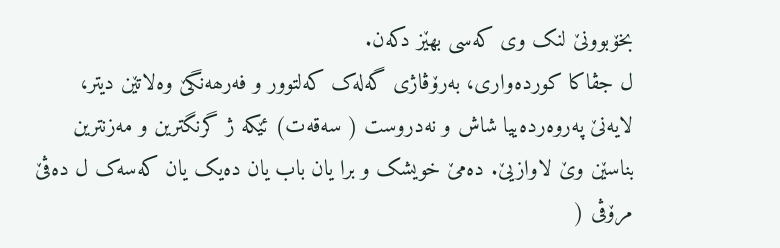بخۆبوونێ لنک وی کەسی بھێز دکەن.
ل جڤاکا کوردەواری، بەرۆڤاژی گەلەک کەلتوور و فەرھەنگێ وەلاتێن دیتر، لایەنێ پەروەردەییا شاش و نەدروست ( سەقەت) ئێکە ژ گرنگترین و مەزنترین بناسێن وێ لاوازیێ. دەمێ خویشک و برا یان باب یان دەیک یان کەسەک ل دەڤێ مرۆڤی (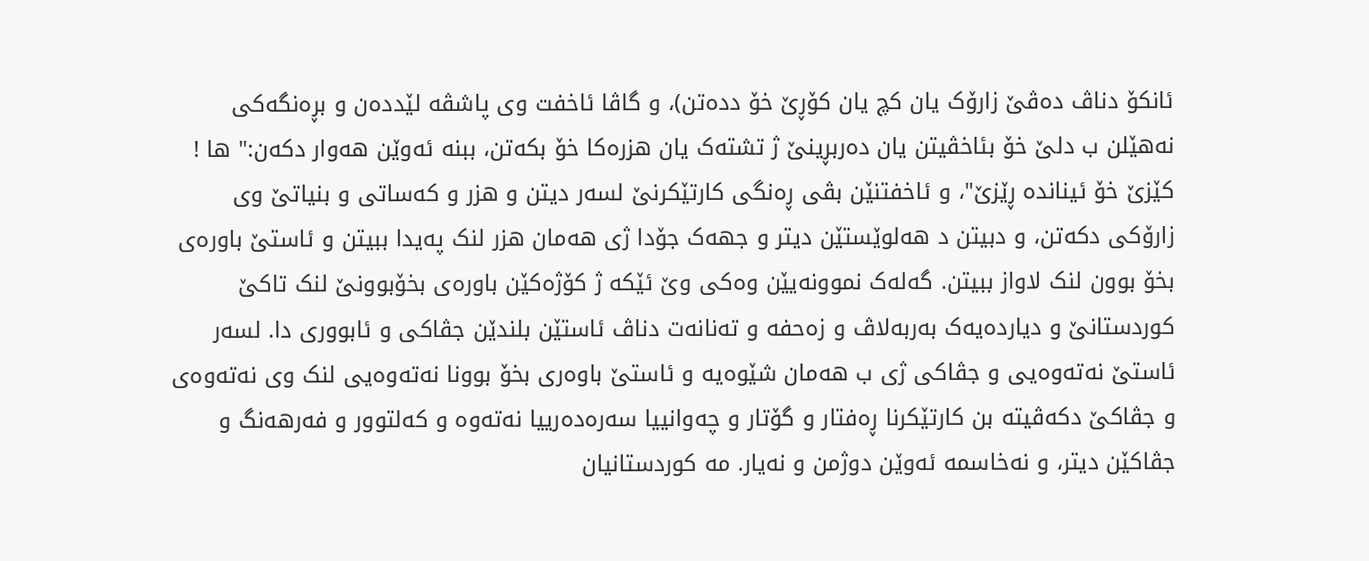ئانکۆ دناڤ دەڤێ زارۆک یان کچ یان کۆڕێ خۆ ددەتن)، و گاڤا ئاخفت وی پاشڤە لێددەن و بڕەنگەکی نەھێلن ب دلێ خۆ بئاخڤیتن یان دەربڕینێ ژ تشتەک یان ھزرەکا خۆ بکەتن، ببنە ئەوێن ھەوار دکەن:" ھا ! کێزێ خۆ ئیناندە ڕێزێ"، و ئاخفتنێن بڤی ڕەنگی کارتێکرنێ لسەر دیتن و ھزر و کەساتی و بنیاتێ وی زارۆکی دکەتن، و دبیتن د ھەلوێستێن دیتر و جھەک جۆدا ژی ھەمان ھزر لنک پەیدا ببیتن و ئاستێ باورەی بخۆ بوون لنک لاواز ببیتن. گەلەک نموونەیێن وەکی وێ ئێکە ژ کۆژەکێن باورەی بخۆبوونێ لنک تاکێ کوردستانێ و دیاردەیەک بەربەلاڤ و زەحفە و تەنانەت دناڤ ئاستێن بلندێن جڤاکی و ئابووری دا. لسەر ئاستێ نەتەوەیی و جڤاکی ژی ب ھەمان شێوەیە و ئاستێ باوەری بخۆ بوونا نەتەوەیی لنک وی نەتەوەی و جڤاکێ دکەڤیتە بن کارتێکرنا ڕەفتار و گۆتار و چەوانییا سەرەدەرییا نەتەوە و کەلتوور و فەرھەنگ و جڤاکێن دیتر، و نەخاسمە ئەوێن دوژمن و نەیار. مە کوردستانیان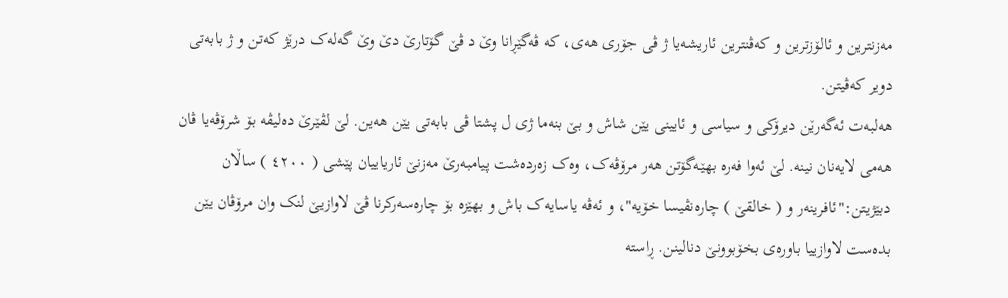مەزنترین و ئالۆزترین و کەڤنترین ئاریشەیا ژ ڤی جۆری ھەی، کە ڤەگێڕانا وێ د ڤێ گۆتارێ دێ وێ گەلەک درێژ کەتن و ژ بابەتی دویر کەڤیتن.
ھەلبەت ئەگەرێن دیرۆکی و سیاسی و ئایینی یێن شاش و بێ بنەما ژی ل پشتا ڤی بابەتی یێن ھەین. لێ لڤێرێ دەلیڤە بۆ شرۆڤەیا ڤان ھەمی لایەنان نینە. لێ ئەوا فەرە بھێـەگۆتن ھەر مرۆڤەک، وەک زەردەشت پیامبەرێ مەزنێ ئاریاییان پێشی ( ٤٢٠٠ ) ساڵان دبێژیتن:"ئافرینەر و ( خالقێ ) چارەنڤیسا خۆیە"، و ئەڤە یاسایەک باش و بھێزە بۆ چارەسەرکرنا ڤێ لاوازیێ لنک وان مرۆڤان یێن بدەست لاوازییا باورەی بخۆبوونێ دنالینن. ڕاستە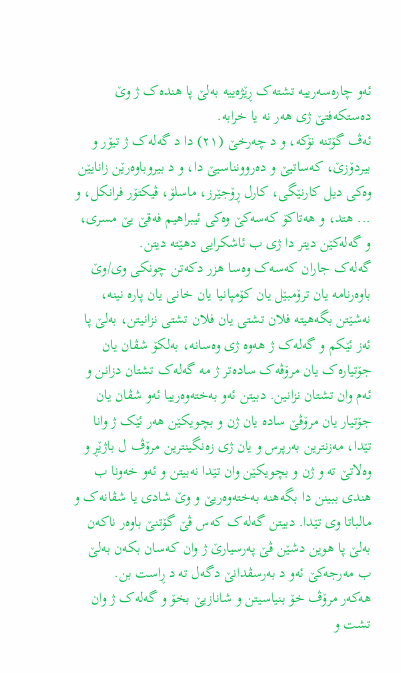ئەو چارەسەرییە تشتەک ڕێژەییە بەلێ پا ھندەک ژ وێ دەستکەفتێ ژی ھەر نە یا خرابە.
ئەڤ گۆتنە نۆکە، و د چەرخێ (٢١) دا د گەلەک ژ تیۆر و بیردۆزێ، کەساتیێ و دەروونناسیێ دا، و د بیروباوەرێن زانایێن وەکی دیل کارنێگی، کارل ڕۆجێرز، ماسلۆ، ڤیکتۆر فرانکل، و ... ھتد، و ھەتاکۆ کەسەکێ وەکی ئیبراھیم فەقێ یێ مسری، و گەلەکێن دیتر دا ژی ب ئاشکرایی دھێتە دیتن.
گەلەک جاران کەسەک وەسا ھزر دکەتن چونکی وی/وێ باوەرنامە یان ترۆمبێل یان کۆمپانیا یان خانی یان پارە نینە، نەشێتن بگەھیتە فلان تشتی یان فلان تشتی نزانیتن، بەلێ پا ئەز ئێکم و گەلەک ژ ھەوە ژی وەسانە، بەلکۆ شڤان یان جۆتیارەک یان مرۆڤەک سادەتر ژ مە گەلەک تشتان دزانن و ئەم وان تشتان نزانین. دبیتن ئەو بەختەوەرییا ئەو شڤان یان جۆتیار یان مرۆڤێ سادە یان ژن و بچویکێن ھەر ئێک ژ وانا تێدا، مەزنترین بەرپرس و یان ژی زەنگینترین مرۆڤ ل باژێڕ و وەلاتێ تە و ژن و بچویکێن وان تێدا نەبیتن و ئەو خەونا ب ھندی ببینن دا بگەھنە بەختەوەریێ و وێ شادی یا شڤانەک و مالباتا وی تێدا. دبیتن گەلەک کەس ڤێ گۆتنێ باوەر ناکەن بەلێ پا ھوین دشێن ڤێ پەرسیارێ ژ وان کەسان بکەن بەلێ ب مەرجەکێ ئەو د بەرسڤدانێ دگەل تە د ڕاست بن.
ھەکەر مرۆڤ خۆ بنیاسیتن و شانازیێ بخۆ و گەلەک ژ وان تشت و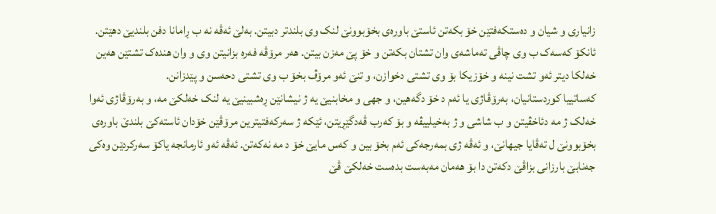زانیاری و شیان و دەستکەفتێن خۆ بکەتن ئاستێ باورەی بخۆبوونێ لنک وی بلندتر دبیتن. بەلێ ئەڤە نە ب ڕامانا دفن بلندیێ دھێتن. ئانکۆ کەسەک ب وی چاڤی تەماشەی وان تشتان بکەتن و خۆ پێ مەزن بیتن. ھەر مرۆڤە فەرە بزانیتن وی و وان ھندەک تشتێن ھەین خەلکا دیتر ئەو تشت نینە و خۆزیکا بۆ وی تشتی دخوازن، و تنێ ئەو مرۆڤ بخۆ ب وی تشتی دحەسن و پێدزانن.
کەساتییا کوردستانیان، بەرۆڤاژی یا ئەم د خۆ دگەھین، و جھی و مخابنیێ یە ژ نیشانێن ڕەشبینیێ یە لنک خەلکێ مە، و بەرۆڤاژی ئەوا خەلک ژ مە دئاخڤیتن و ب شاشی و ژ بەخیلییڤە و بۆ کەرب ڤەدگێڕیتن، ئێکە ژ سەرکەفتیترین مرۆڤێن خۆدان ئاستەکێ بلندێ باورەی بخۆبوونێ ل تەڤایا جیھانێ، و ئەڤە ژی بمەرجەکی ئەم بخۆ بین و کەس مایێ خۆ د مە نەکەتن. ئەڤە ئەو ئارمانجە یاکۆ سەرکردێن وەکی جەنابێ بارزانی بزاڤێ دکەتن دا بۆ ھەمان مەبەست بدەست خەلکێ ڤێ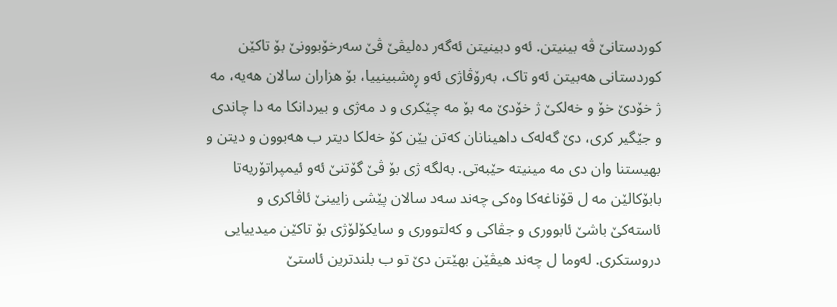کوردستانێ ڤە بینیتن. ئەو دبینیتن ئەگەر دەلیڤێ ڤێ سەرخۆبوونێ بۆ تاکێن کوردستانی ھەبیتن ئەو تاک، بەرۆڤاژی ئەو ڕەشبینییا، بۆ ھزاران سالان ھەیە، مە ژ خۆدێ خۆ و خەلکێ ژ خۆدێ مە بۆ مە چێکری و د مەژی و بیردانکا مە دا چاندی و جێگیر کری، دێ گەلەک داھینانان کەتن یێن کۆ خەلکا دیتر ب ھەبوون و دیتن و بھیستنا وان دی مە مینیتە حێبەتی. بەلگە ژی بۆ ڤێ گۆتنێ ئەو ئیمپراتۆریەتا بابۆکالێن مە ل قۆناغەکا وەکی چەند سەد سالان پێشی زایینێ ئاڤاکری و ئاستەکێ باشێ ئابووری و جڤاکی و کەلتووری و سایکۆلۆژی بۆ تاکێن میدییایی دروستکری. لەوما ل چەند ھیڤێن بھێتن دێ تو ب بلندترین ئاستێ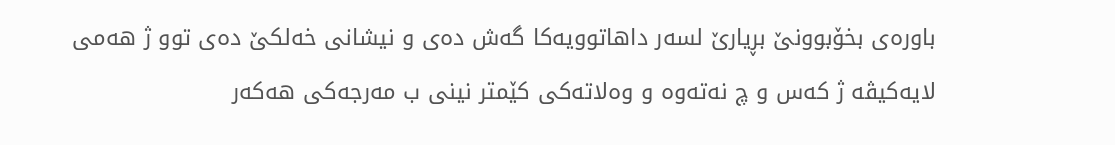باورەی بخۆبوونێ بڕیارێ لسەر داھاتوویەکا گەش دەی و نیشانی خەلکێ دەی توو ژ ھەمی لایەکیڤە ژ کەس و چ نەتەوە و وەلاتەکی کێمتر نینی ب مەرجەکی ھەکەر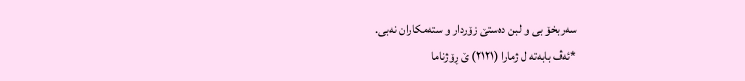سەربخۆ بی و لبن دەستێ زۆردار و ستەمکاران نەبی.
*ئەڤ بابەتە ل ژمارا (٢١٢١) ێ ڕۆژناما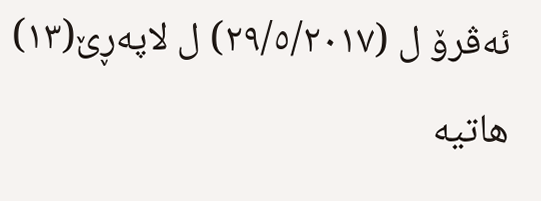ئەڤرۆ ل (٢٩/٥/٢٠١٧) ل لاپەڕێ(١٣) ھاتیە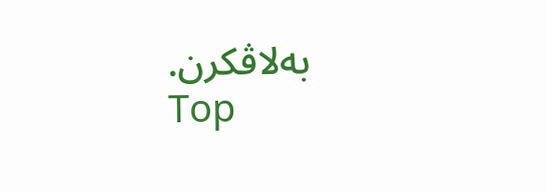بەلاڤکرن.
Top